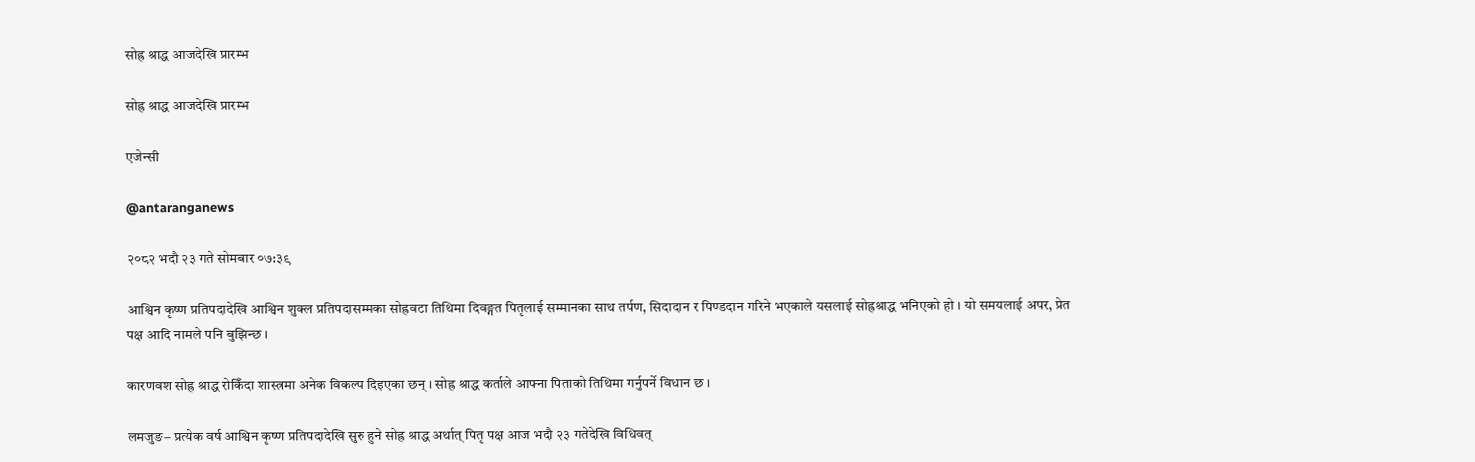सोह्र श्राद्ध आजदेखि प्रारम्भ

सोह्र श्राद्ध आजदेखि प्रारम्भ

एजेन्सी

@antaranganews

२०८२ भदौ २३ गते सोमबार ०७:३९

आश्विन कृष्ण प्रतिपदादेखि आश्विन शुक्ल प्रतिपदासम्मका सोह्रवटा तिथिमा दिवङ्गत पितृलाई सम्मानका साथ तर्पण, सिदादान र पिण्डदान गरिने भएकाले यसलाई सोह्रश्राद्ध भनिएको हो । यो समयलाई अपर, प्रेत पक्ष आदि नामले पनि बुझिन्छ ।

कारणवश सोह्र श्राद्ध रोकिँदा शास्त्रमा अनेक विकल्प दिइएका छन् । सोह्र श्राद्ध कर्ताले आफ्ना पिताको तिथिमा गर्नुपर्ने विधान छ ।

लमजुङ– प्रत्येक वर्ष आश्विन कृष्ण प्रतिपदादेखि सुरु हुने सोह्र श्राद्ध अर्थात् पितृ पक्ष आज भदौ २३ गतेदेखि विधिवत्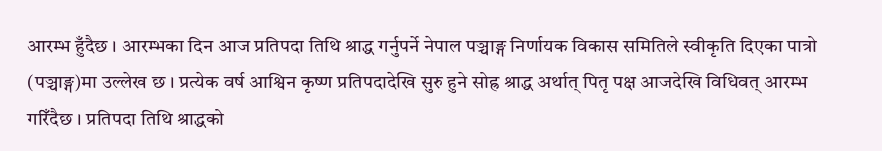आरम्भ हुँदैछ । आरम्भका दिन आज प्रतिपदा तिथि श्राद्ध गर्नुपर्ने नेपाल पञ्चाङ्ग निर्णायक विकास समितिले स्वीकृति दिएका पात्रो (पञ्चाङ्ग)मा उल्लेख छ । प्रत्येक वर्ष आश्विन कृष्ण प्रतिपदादेखि सुरु हुने सोह्र श्राद्ध अर्थात् पितृ पक्ष आजदेखि विधिवत् आरम्भ गरिँदैछ । प्रतिपदा तिथि श्राद्धको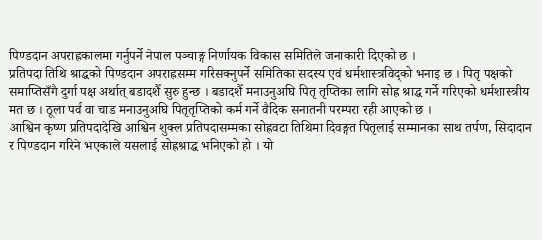पिण्डदान अपराह्नकालमा गर्नुपर्ने नेपाल पञ्चाङ्ग निर्णायक विकास समितिले जनाकारी दिएको छ ।
प्रतिपदा तिथि श्राद्धको पिण्डदान अपराह्नसम्म गरिसक्नुपर्ने समितिका सदस्य एवं धर्मशास्त्रविद्को भनाइ छ । पितृ पक्षको समाप्तिसँगै दुर्गा पक्ष अर्थात् बडादशैँ सुरु हुन्छ । बडादशैँ मनाउनुअघि पितृ तृप्तिका लागि सोह्र श्राद्ध गर्ने गरिएको धर्मशास्त्रीय मत छ । ठूला पर्व वा चाड मनाउनुअघि पितृतृप्तिको कर्म गर्ने वैदिक सनातनी परम्परा रही आएको छ ।
आश्विन कृष्ण प्रतिपदादेखि आश्विन शुक्ल प्रतिपदासम्मका सोह्रवटा तिथिमा दिवङ्गत पितृलाई सम्मानका साथ तर्पण, सिदादान र पिण्डदान गरिने भएकाले यसलाई सोह्रश्राद्ध भनिएको हो । यो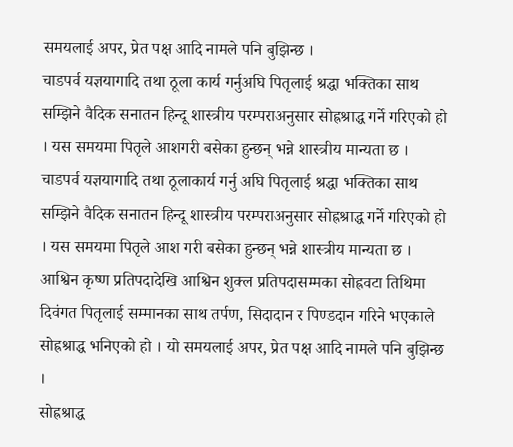समयलाई अपर, प्रेत पक्ष आदि नामले पनि बुझिन्छ ।
चाडपर्व यज्ञयागादि तथा ठूला कार्य गर्नुअघि पितृलाई श्रद्धा भक्तिका साथ सम्झिने वैदिक सनातन हिन्दू शास्त्रीय परम्पराअनुसार सोह्रश्राद्ध गर्ने गरिएको हो । यस समयमा पितृले आशगरी बसेका हुन्छन् भन्ने शास्त्रीय मान्यता छ ।
चाडपर्व यज्ञयागादि तथा ठूलाकार्य गर्नु अघि पितृलाई श्रद्धा भक्तिका साथ सम्झिने वैदिक सनातन हिन्दू शास्त्रीय परम्पराअनुसार सोह्रश्राद्ध गर्ने गरिएको हो । यस समयमा पितृले आश गरी बसेका हुन्छन् भन्ने शास्त्रीय मान्यता छ ।
आश्विन कृष्ण प्रतिपदादेखि आश्विन शुक्ल प्रतिपदासम्मका सोह्रवटा तिथिमा दिवंगत पितृलाई सम्मानका साथ तर्पण, सिदादान र पिण्डदान गरिने भएकाले सोह्रश्राद्ध भनिएको हो । यो समयलाई अपर, प्रेत पक्ष आदि नामले पनि बुझिन्छ ।
सोह्रश्राद्ध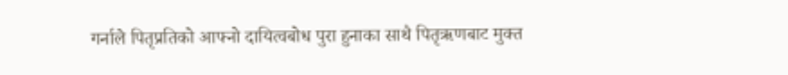गर्नाले पितृप्रतिको आफ्नो दायित्वबोध पुरा हुनाका साथै पितृऋणबाट मुक्त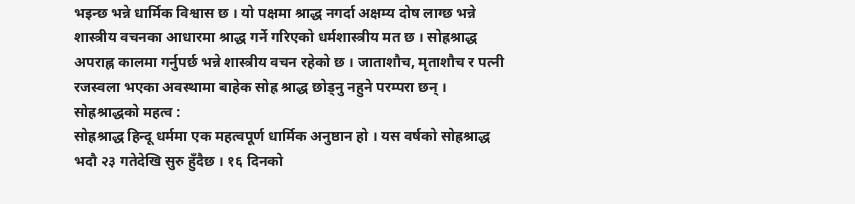भइन्छ भन्ने धार्मिक विश्वास छ । यो पक्षमा श्राद्ध नगर्दा अक्षम्य दोष लाग्छ भन्ने शास्त्रीय वचनका आधारमा श्राद्ध गर्ने गरिएको धर्मशास्त्रीय मत छ । सोह्रश्राद्ध अपराह्न कालमा गर्नुपर्छ भन्ने शास्त्रीय वचन रहेको छ । जाताशौच, मृताशौच र पत्नी रजस्वला भएका अवस्थामा बाहेक सोह्र श्राद्ध छोड्नु नहुने परम्परा छन् ।
सोह्रश्राद्धको महत्व :
सोह्रश्राद्ध हिन्दू धर्ममा एक महत्वपूर्ण धार्मिक अनुष्ठान हो । यस वर्षको सोह्रश्राद्ध भदौ २३ गतेदेखि सुरु हुँदैछ । १६ दिनको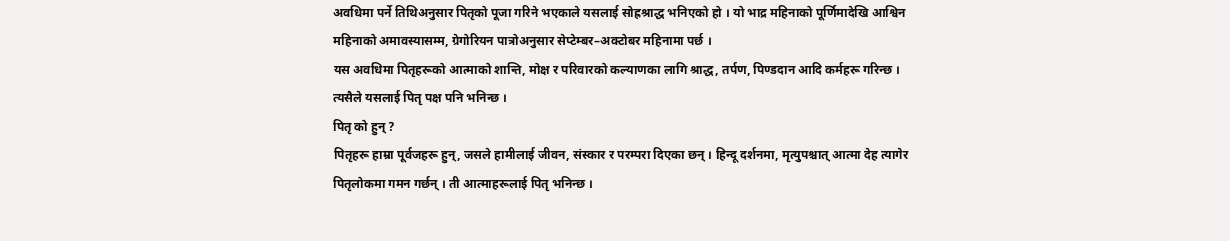अवधिमा पर्ने तिथिअनुसार पितृको पूजा गरिने भएकाले यसलाई सोह्रश्राद्ध भनिएको हो । यो भाद्र महिनाको पूर्णिमादेखि आश्विन महिनाको अमावस्यासम्म, ग्रेगोरियन पात्रोअनुसार सेप्टेम्बर–अक्टोबर महिनामा पर्छ ।
यस अवधिमा पितृहरूको आत्माको शान्ति, मोक्ष र परिवारको कल्याणका लागि श्राद्ध, तर्पण, पिण्डदान आदि कर्महरू गरिन्छ । त्यसैले यसलाई पितृ पक्ष पनि भनिन्छ ।
पितृ को हुन् ?
पितृहरू हाम्रा पूर्वजहरू हुन्, जसले हामीलाई जीवन, संस्कार र परम्परा दिएका छन् । हिन्दू दर्शनमा, मृत्युपश्चात् आत्मा देह त्यागेर पितृलोकमा गमन गर्छन् । ती आत्माहरूलाई पितृ भनिन्छ ।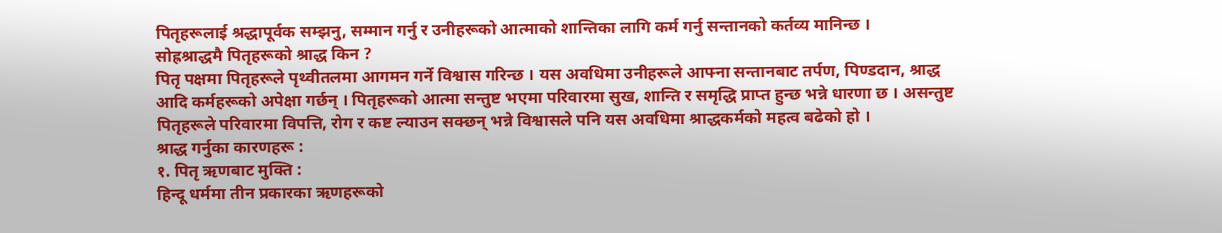पितृहरूलाई श्रद्धापूर्वक सम्झनु, सम्मान गर्नु र उनीहरूको आत्माको शान्तिका लागि कर्म गर्नु सन्तानको कर्तव्य मानिन्छ ।
सोह्रश्राद्धमै पितृहरूको श्राद्ध किन ?
पितृ पक्षमा पितृहरूले पृथ्वीतलमा आगमन गर्ने विश्वास गरिन्छ । यस अवधिमा उनीहरूले आफ्ना सन्तानबाट तर्पण, पिण्डदान, श्राद्ध आदि कर्महरूको अपेक्षा गर्छन् । पितृहरूको आत्मा सन्तुष्ट भएमा परिवारमा सुख, शान्ति र समृद्धि प्राप्त हुन्छ भन्ने धारणा छ । असन्तुष्ट पितृहरूले परिवारमा विपत्ति, रोग र कष्ट ल्याउन सक्छन् भन्ने विश्वासले पनि यस अवधिमा श्राद्धकर्मको महत्व बढेको हो ।
श्राद्ध गर्नुका कारणहरू :
१. पितृ ऋणबाट मुक्ति :
हिन्दू धर्ममा तीन प्रकारका ऋणहरूको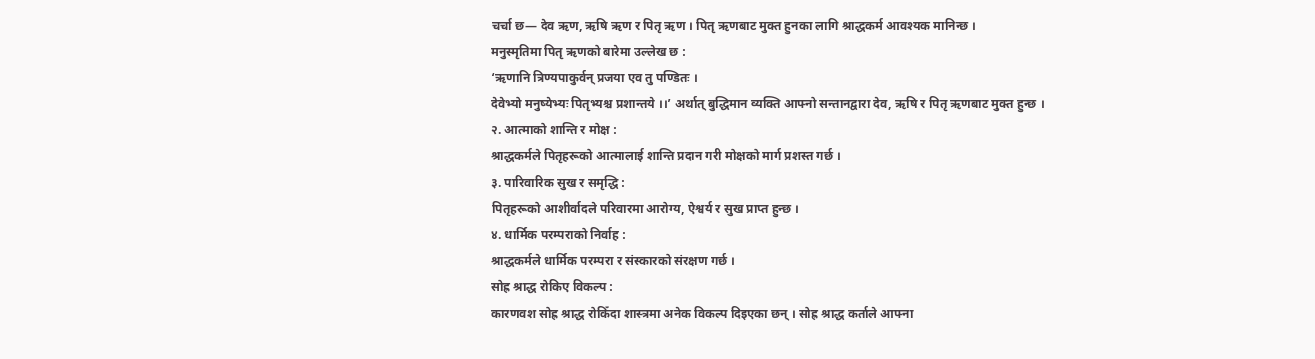चर्चा छ— देव ऋण, ऋषि ऋण र पितृ ऋण । पितृ ऋणबाट मुक्त हुनका लागि श्राद्धकर्म आवश्यक मानिन्छ ।
मनुस्मृतिमा पितृ ऋणको बारेमा उल्लेख छ :
‘ऋणानि त्रिण्यपाकुर्वन् प्रजया एव तु पण्डितः ।
देवेभ्यो मनुष्येभ्यः पितृभ्यश्च प्रशान्तये ।।’ अर्थात् बुद्धिमान व्यक्ति आफ्नो सन्तानद्वारा देव, ऋषि र पितृ ऋणबाट मुक्त हुन्छ ।
२. आत्माको शान्ति र मोक्ष :
श्राद्धकर्मले पितृहरूको आत्मालाई शान्ति प्रदान गरी मोक्षको मार्ग प्रशस्त गर्छ ।
३. पारिवारिक सुख र समृद्धि :
पितृहरूको आशीर्वादले परिवारमा आरोग्य, ऐश्वर्य र सुख प्राप्त हुन्छ ।
४. धार्मिक परम्पराको निर्वाह :
श्राद्धकर्मले धार्मिक परम्परा र संस्कारको संरक्षण गर्छ ।
सोह्र श्राद्ध रोकिए विकल्प :
कारणवश सोह्र श्राद्ध रोकिँदा शास्त्रमा अनेक विकल्प दिइएका छन् । सोह्र श्राद्ध कर्ताले आफ्ना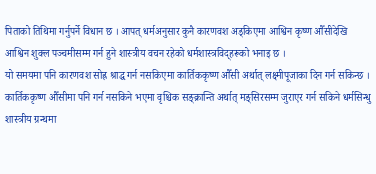पिताको तिथिमा गर्नुपर्ने विधान छ । आपत् धर्मअनुसार कुनै कारणवश अड्किएमा आश्विन कृष्ण औँसीदेखि आश्विन शुक्ल पञ्चमीसम्म गर्न हुने शास्त्रीय वचन रहेको धर्मशास्त्रविद्हरूको भनाइ छ ।
यो समयमा पनि कारणवश सोह्र श्राद्ध गर्न नसकिएमा कार्तिककृष्ण औँसी अर्थात् लक्ष्मीपूजाका दिन गर्न सकिन्छ । कार्तिककृष्ण औँसीमा पनि गर्न नसकिने भएमा वृश्चिक सङ्क्रान्ति अर्थात् मङ्सिरसम्म जुराएर गर्न सकिने धर्मसिन्धु शास्त्रीय ग्रन्थमा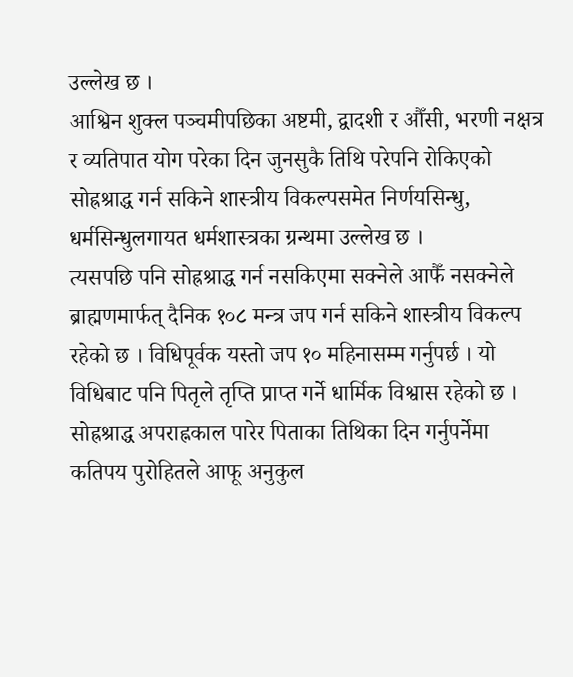उल्लेख छ ।
आश्विन शुक्ल पञ्चमीपछिका अष्टमी, द्वादशी र औँसी, भरणी नक्षत्र र व्यतिपात योग परेका दिन जुनसुकै तिथि परेपनि रोकिएको सोह्रश्राद्ध गर्न सकिने शास्त्रीय विकल्पसमेत निर्णयसिन्धु, धर्मसिन्धुलगायत धर्मशास्त्रका ग्रन्थमा उल्लेख छ ।
त्यसपछि पनि सोह्रश्राद्ध गर्न नसकिएमा सक्नेले आफैँ नसक्नेले ब्राह्मणमार्फत् दैनिक १०८ मन्त्र जप गर्न सकिने शास्त्रीय विकल्प रहेको छ । विधिपूर्वक यस्तो जप १० महिनासम्म गर्नुपर्छ । यो विधिबाट पनि पितृले तृप्ति प्राप्त गर्ने धार्मिक विश्वास रहेको छ ।
सोह्रश्राद्ध अपराह्नकाल पारेर पिताका तिथिका दिन गर्नुपर्नेमा कतिपय पुरोहितले आफू अनुकुल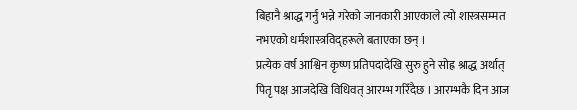बिहानै श्राद्ध गर्नु भन्ने गरेको जानकारी आएकाले त्यो शास्त्रसम्मत नभएको धर्मशास्त्रविद्हरूले बताएका छन् ।
प्रत्येक वर्ष आश्विन कृष्ण प्रतिपदादेखि सुरु हुने सोह्र श्राद्ध अर्थात् पितृ पक्ष आजदेखि विधिवत् आरम्भ गरिँदैछ । आरम्भकै दिन आज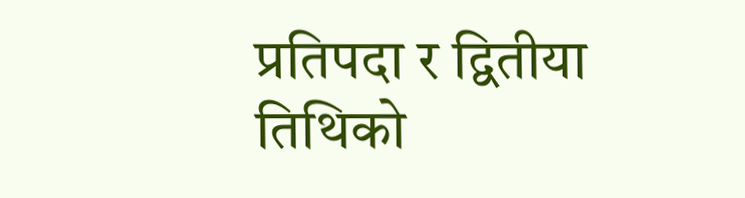प्रतिपदा र द्वितीया तिथिको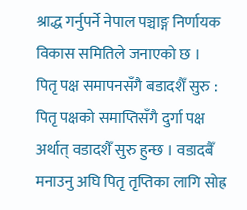श्राद्ध गर्नुपर्ने नेपाल पञ्चाङ्ग निर्णायक विकास समितिले जनाएको छ ।
पितृ पक्ष समापनसँगै बडादशैँ सुरु :
पितृ पक्षको समाप्तिसँगै दुर्गा पक्ष अर्थात् वडादशैँ सुरु हुन्छ । वडादबैँ मनाउनु अघि पितृ तृप्तिका लागि सोह्र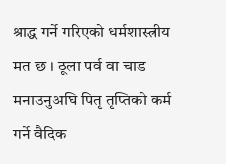श्राद्ध गर्ने गरिएको धर्मशास्त्रीय मत छ । ठूला पर्व वा चाड मनाउनुअघि पितृ तृप्तिको कर्म गर्ने वैदिक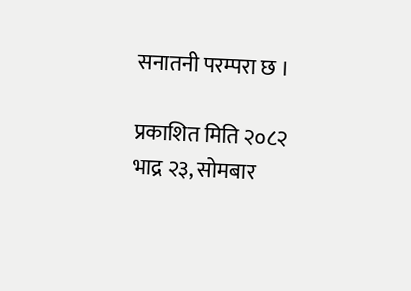सनातनी परम्परा छ ।

प्रकाशित मिति २०८२ भाद्र २३, सोमबार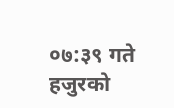०७:३९ गते
हजुरको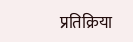प्रतिक्रिया